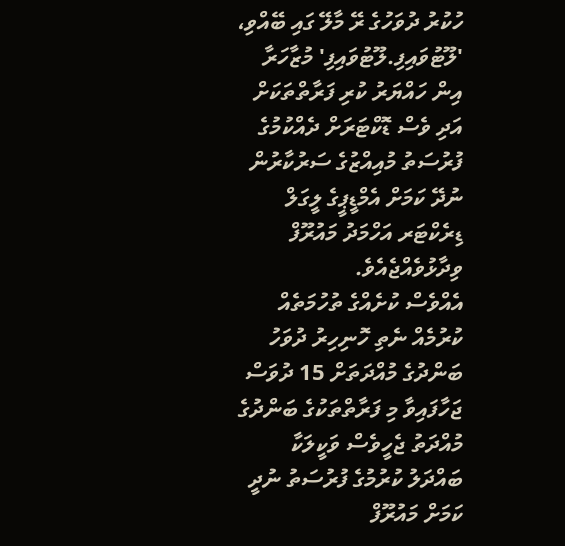ހުކުރު ދުވަހުގެ ރޭ މާލޭ ގައި ބޭއްވި، 'ލޫޓުވައިފި.ލޫޓުވައިފި' މުޒާހަރާ އިން ހައްޔަރު ކުރި ފަރާތްތަކަށް އަދި ވެސް ޑޮކްޓަރަށް ދެއްކުމުގެ ފުރުސަތު މުއިއްޒުގެ ސަރުކާރުން ނުދޭ ކަމަށް އެމްޑީޕީގެ ލީގަލް ޑިރެކްޓަރ އަހްމަދު މައުރޫފް ވިދާޅުވެއްޖެއެވެ.
އެއްވެސް ކުށެއްގެ ތުހުމަތެއް ކުރުމެއް ނެތި ހޮނިހިރު ދުވަހު ބަންދުގެ މުއްދަތަށް 15 ދުވަސް ޖަހާފައިވާ މި ފަރާތްތަކުގެ ބަންދުގެ މުއްދަތު ޖެހީވެސް ވަކީލަކާ ބައްދަލު ކުރުމުގެ ފުރުސަތު ނުދީ ކަމަށް މައުރޫފް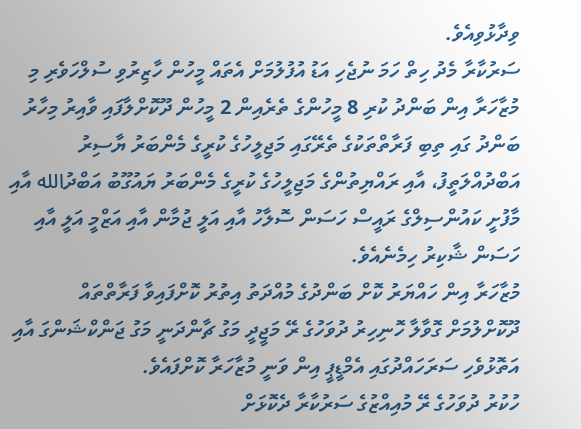ވިދާޅުވިއެވެ.
ސަރުކާރާ މެދު ހިތް ހަމަ ނުޖެހި އަޑު އުފުލުމަށް އެތައް މީހުން ހާޒިރުވި ސުލްހަވެރި މި މުޒާހަރާ އިން ބަންދު ކުރި 8 މީހުންގެ ތެރެއިން 2 މީހުން ދޫކޮށްލާފައި ވާއިރު މިހާރު ބަންދު ގައި ތިބި ފަރާތްތަކުގެ ތެރޭގައި މަޖިލީހުގެ ކުރީގެ މެންބަރު ޔާސިރު އަބްދުއްލަތީފު، އާއި ރައްޔިތުންގެ މަޖިލީހުގެ ކުރީގެ މެންބަރު ޔައުގޫބު އަބްދުالله އާއި މާފުށީ ކައުންސިލްގެ ރައީސް ހަސަން ސޮލާހު އާއި އަލީ ޖުމާން އާއި އަޒްމީ އަލީ އާއި ހަސަން ޝާކިރު ހިމެނެއެވެ.
މުޒާހަރާ އިން ހައްޔަރު ކޮށް ބަންދުގެ މުއްދަތު އިތުރު ކޮށްފައިވާ ފަރާތްތައް ދޫކޮށްލުމަށް ގޮވާލާ ހޮނިހިރު ދުވަހުގެ ރޭ މަޖީދީ މަގު ޗާންދަނީ މަގު ޖަންކްޝަންގަ އާއި އަތޮޅުވެހި ސަރަހައްދުގައި އެމްޑީޕީ އިން ވަނީ މުޒާހަރާ ކޮށްފައެވެ.
ހުކުރު ދުވަހުގެ ރޭ މުއިއްޒުގެ ސަރުކާރާ ދެކޮޅަށް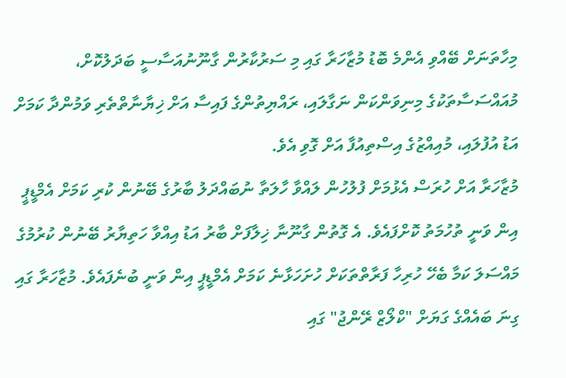މިހާތަނަށް ބޭއްވި އެންމެ ބޮޑު މުޒާހަރާ ގައި މި ސަރުކާރުން ގާނޫނުއަސާސީ ބަދަލުކޮށް، މުއައްސަސާތަކުގެ މިނިވަންކަން ނަގާލައި، ރައްޔިތުންގެ ފައިސާ އަށް ޚިޔާނާތްތެރި ވަމުންދާ ކަމަށް އަޑު އުފުލައި، މުއިއްޒުގެ އިސްތިއުފާ އަށް ގޮވި އެވެ.
މުޒާހަރާ އަށް ހުރަސް އެޅުމަށް ފުލުހުން ލައްވާ ހާލަތާ ނުބައްދަލު ބާރުގެ ބޭނުން ކުރި ކަމަށް އެމްޑީޕީ އިން ވަނީ ތުހުމަތު ކޮށްފައެވެ. އެ ގޮތުން ގާނޫނާ ޚިލާފަށް ބާރު އަޑު އިއްވާ ހަތިޔާރު ބޭނުން ކުރުމުގެ މައްސަލަ ކަމާ ބެހޭ ހުރިހާ ފަރާތްތަކަށް ހުށަހަޅާނެ ކަމަށް އެމްޑީޕީ އިން ވަނީ ބުނެފައެވެ. މުޒާހަރާ ގައި ގިނަ ބައެއްގެ ގަޔަށް "ކްލޯޒް ރޭންޖު" ގައި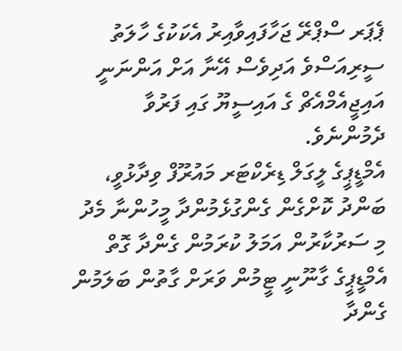ޕެޕަރ ސްޕްރޭ ޖަހާފައިވާއިރު އެކަކުގެ ހާލަތު ސީރިއަސްވެ އަދިވެސް އޭނާ އަށް އަންނަނީ އައިޖީއެމްއެޗް ގެ އައިސީޔޫ ގައި ފަރުވާ ދެމުންނެވެ.
އެމްޑީޕީގެ ލީގަލް ޑިރެކްޓަރ މައުރޫފް ވިދާޅުވީ، ބަންދު ކޮށްގެން ގެންގުޅެމުންދާ މީހުންނާ މެދު މި ސަރުކާރުން އަމަލު ކުރަމުން ގެންދާ ގޮތް އެމްޑީޕީގެ ގާނޫނީ ޓީމުން ވަރަށް ގާތުން ބަލަމުން ގެންދާ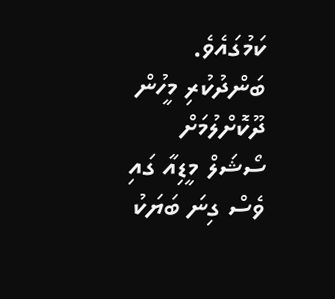ކަމުގައެވެ.
ބަންދުކުރި މީހުން ދޫކޮށްލުމަށް ސޯޝަލް މީޑިއާ ގައި ވެސް ގިނަ ބަޔަކު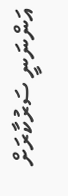އަންނަނީ ސަރުކާރަށް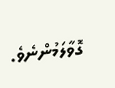ގޮވާލަމުންނެވެ.